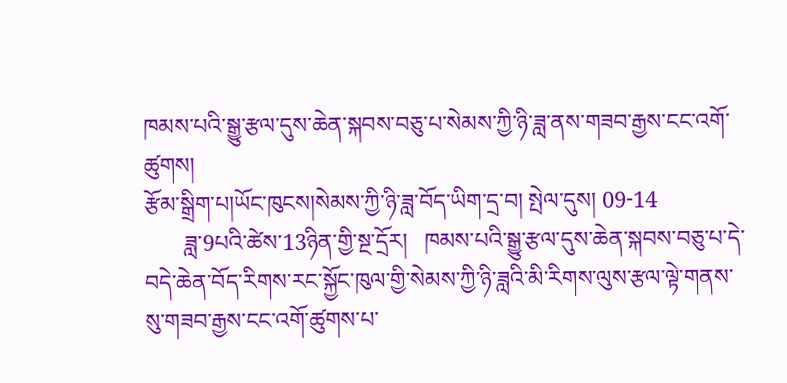ཁམས་པའི་སྒྱུ་རྩལ་དུས་ཆེན་སྐབས་བཅུ་པ་སེམས་ཀྱི་ཉི་ཟླ་ནས་གཟབ་རྒྱས་ངང་འགོ་ཚུགས།
རྩོམ་སྒྲིག་པ།ཡོང་ཁུངས།སེམས་ཀྱི་ཉི་ཟླ་བོད་ཡིག་དྲ་བ། སྤེལ་དུས། 09-14
       ཟླ་9པའི་ཚེས་13ཉིན་གྱི་སྔ་དྲོར།   ཁམས་པའི་སྒྱུ་རྩལ་དུས་ཆེན་སྐབས་བཅུ་པ་དེ་བདེ་ཆེན་བོད་རིགས་རང་སྐྱོང་ཁུལ་གྱི་སེམས་ཀྱི་ཉི་ཟླའི་མི་རིགས་ལུས་རྩལ་ལྟེ་གནས་སུ་གཟབ་རྒྱས་ངང་འགོ་ཚུགས་པ་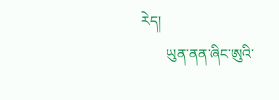རེད།
       ཡུན་ནན་ཞིང་ཨུའི་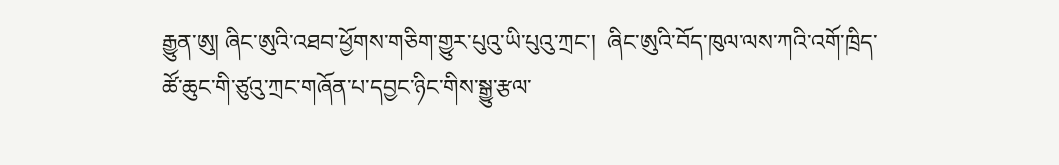རྒྱུན་ཨུ། ཞིང་ཨུའི་འཐབ་ཕྱོགས་གཅིག་གྱུར་པུའུ་ཡི་པུའུ་ཀྲང་།  ཞིང་ཨུའི་བོད་ཁུལ་ལས་ཀའི་འགོ་ཁྲིད་ཚོ་ཆུང་གི་ཙུའུ་ཀྲང་གཞོན་པ་དབྱང་ཉིང་གིས་སྒྱུ་རྩལ་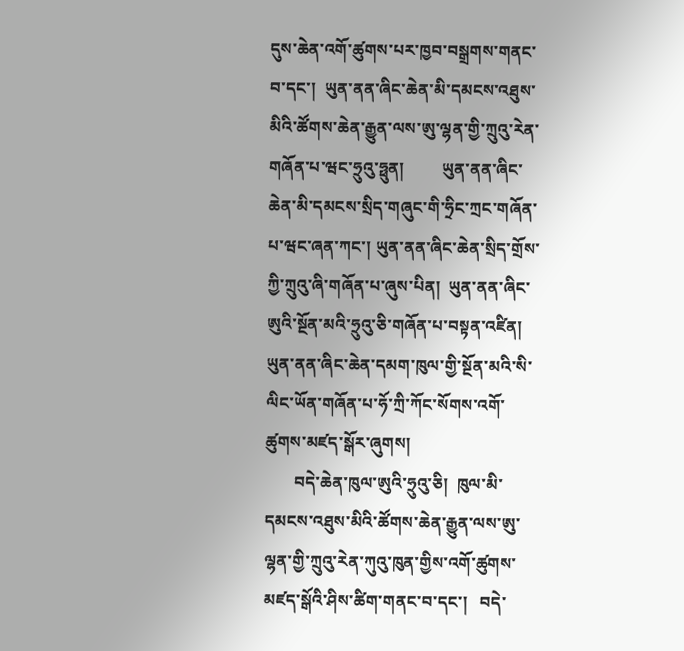དུས་ཆེན་འགོ་ཚུགས་པར་ཁྱབ་བསྒྲགས་གནང་བ་དང་།  ཡུན་ནན་ཞིང་ཆེན་མི་དམངས་འཐུས་མིའི་ཚོགས་ཆེན་རྒྱུན་ལས་ཨུ་ལྷན་གྱི་ཀྲུའུ་རེན་གཞོན་པ་ཝང་ཧྲུའུ་ཧྥུན།         ཡུན་ནན་ཞིང་ཆེན་མི་དམངས་སྲིད་གཞུང་གི་ཧྲིང་ཀྲང་གཞོན་པ་ཝང་ཞན་ཀང་། ཡུན་ནན་ཞིང་ཆེན་སྲིད་གྲོས་ཀྱི་ཀྲུའུ་ཞི་གཞོན་པ་ཞུས་པིན།  ཡུན་ནན་ཞིང་ཨུའི་སྔོན་མའི་ཧྲུའུ་ཅི་གཞོན་པ་བསྟན་འཛིན།  ཡུན་ནན་ཞིང་ཆེན་དམག་ཁུལ་གྱི་སྔོན་མའི་སི་ལིང་ཡོན་གཞོན་པ་ཧོ་ཀྲི་ཀོང་སོགས་འགོ་ཚུགས་མཛད་སྒོར་ཞུགས།
       བདེ་ཆེན་ཁུལ་ཨུའི་ཧྲུའུ་ཅི།  ཁུལ་མི་དམངས་འཐུས་མིའི་ཚོགས་ཆེན་རྒྱུན་ལས་ཨུ་ལྷན་གྱི་ཀྲུའུ་རེན་ཀུའུ་ཁུན་གྱིས་འགོ་ཚུགས་མཛད་སྒོའི་ཤིས་ཚིག་གནང་བ་དང་།   བདེ་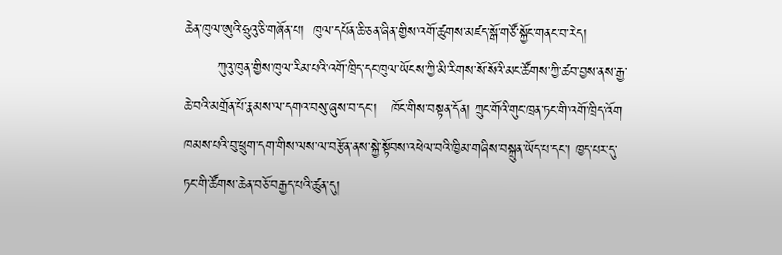ཆེན་ཁུལ་ཨུའི་ཧྲུའུ་ཅི་གཞོན་པ།  ཁུལ་དཔོན་ཆི་ཅན་ཞིན་གྱིས་འགོ་ཚུགས་མཛད་སྒོ་གཙོ་སྐྱོང་གནང་བ་རེད།
       ཀུའུ་ཁུན་གྱིས་ཁུལ་རིམ་པའི་འགོ་ཁྲིད་དང་ཁུལ་ཡོངས་ཀྱི་མི་རིགས་སོ་སོའི་མང་ཚོགས་ཀྱི་ཚབ་བྱས་ནས་རྒྱ་ཆེ་བའི་མགྲོན་པོ་རྣམས་ལ་དགའ་བསུ་ཞུས་བ་དང་།   ཁོང་གིས་བསྟན་དོན། ཀྲུང་གོའི་གུང་ཁྲན་ཏང་གི་འགོ་ཁྲིད་འོག   ཁམས་པའི་བུ་ཕྲུག་དག་གིས་ལས་ལ་བརྩོན་ནས་སྐྱེ་སྟོབས་འཕེལ་བའི་ཁྱིམ་གཞིས་བསྐྲུན་ཡོད་པ་དང་། ཁྱད་པར་དུ་ཏང་གི་ཚོགས་ཆེན་བཅོ་བརྒྱད་པའི་ཚུན་དུ།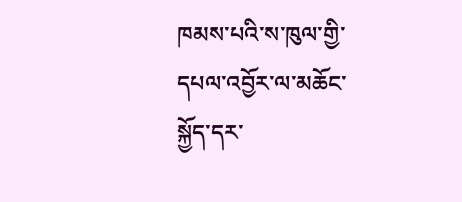ཁམས་པའི་ས་ཁུལ་གྱི་དཔལ་འབྱོར་ལ་མཆོང་སྐྱོད་དར་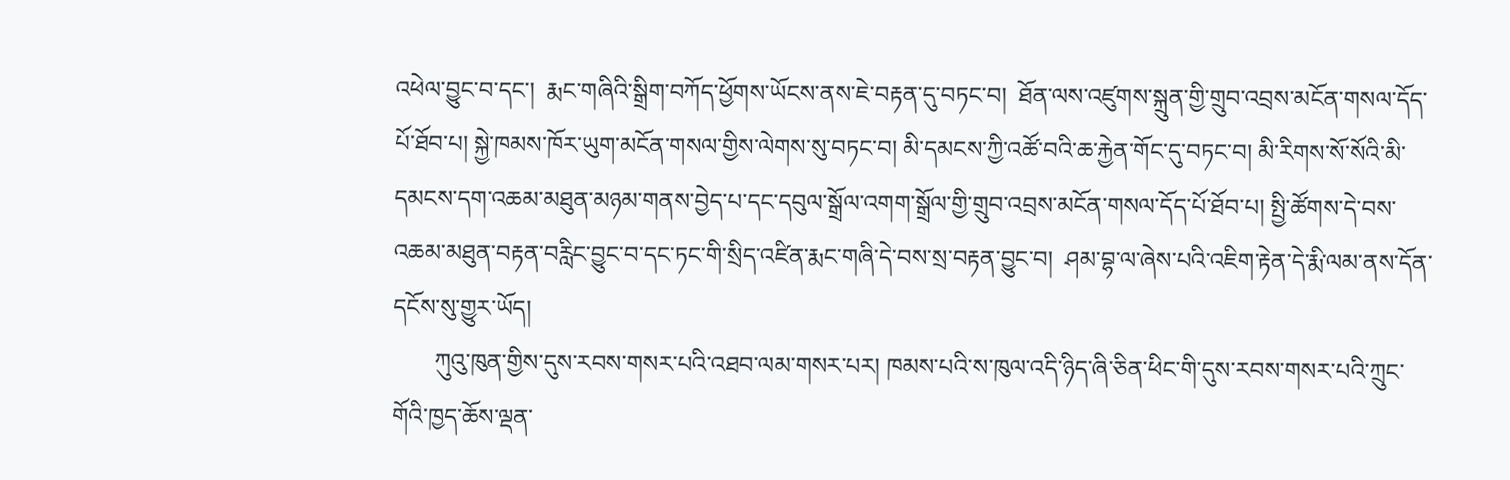འཕེལ་བྱུང་བ་དང་།  རྨང་གཞིའི་སྒྲིག་བཀོད་ཕྱོགས་ཡོངས་ནས་ཇེ་བརྟན་དུ་བཏང་བ།  ཐོན་ལས་འཛུགས་སྐྲུན་གྱི་གྲུབ་འབྲས་མངོན་གསལ་དོད་པོ་ཐོབ་པ། སྐྱེ་ཁམས་ཁོར་ཡུག་མངོན་གསལ་གྱིས་ལེགས་སུ་བཏང་བ། མི་དམངས་ཀྱི་འཚོ་བའི་ཆ་རྐྱེན་གོང་དུ་བཏང་བ། མི་རིགས་སོ་སོའི་མི་དམངས་དག་འཆམ་མཐུན་མཉམ་གནས་བྱེད་པ་དང་དབུལ་སྒྲོལ་འགག་སྒྲོལ་གྱི་གྲུབ་འབྲས་མངོན་གསལ་དོད་པོ་ཐོབ་པ། སྤྱི་ཚོགས་དེ་བས་འཆམ་མཐུན་བརྟན་བརླིང་བྱུང་བ་དང་ཏང་གི་སྲིད་འཛིན་རྨང་གཞི་དེ་བས་སྲ་བརྟན་བྱུང་བ།  ཤམ་བྷ་ལ་ཞེས་པའི་འཇིག་རྟེན་དེ་རྨི་ལམ་ནས་དོན་དངོས་སུ་གྱུར་ཡོད།
       ཀུའུ་ཁུན་གྱིས་དུས་རབས་གསར་པའི་འཐབ་ལམ་གསར་པར། ཁམས་པའི་ས་ཁུལ་འདི་ཉིད་ཞི་ཅིན་ཕིང་གི་དུས་རབས་གསར་པའི་ཀྲུང་གོའི་ཁྱད་ཆོས་ལྡན་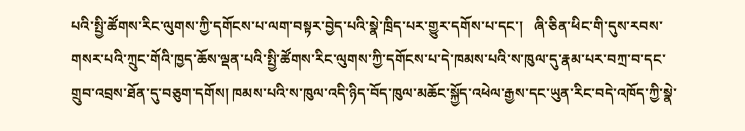པའི་སྤྱི་ཚོགས་རིང་ལུགས་ཀྱི་དགོངས་པ་ལག་བསྟར་བྱེད་པའི་སྣེ་ཁྲིད་པར་གྱུར་དགོས་པ་དང་།   ཞི་ཅིན་ཕིང་གི་དུས་རབས་གསར་པའི་ཀྲུང་གོའི་ཁྱད་ཆོས་ལྡན་པའི་སྤྱི་ཚོགས་རིང་ལུགས་ཀྱི་དགོངས་པ་དེ་ཁམས་པའི་ས་ཁུལ་དུ་རྣམ་པར་བཀྲ་བ་དང་གྲུབ་འབྲས་ཐོན་དུ་བཅུག་དགོས། ཁམས་པའི་ས་ཁུལ་འདི་ཉིད་བོད་ཁུལ་མཆོང་སྐྱོད་འཕེལ་རྒྱས་དང་ཡུན་རིང་བདེ་འཁོད་ཀྱི་སྣེ་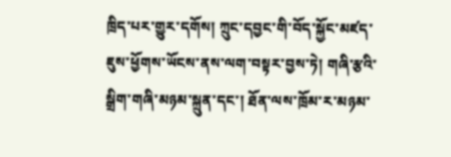ཁྲིད་པར་གྱུར་དགོས། ཀྲུང་དབྱང་གི་བོད་སྐྱོང་མཛད་ཇུས་ཕྱོགས་ཡོངས་ནས་ལག་བསྟར་བྱས་ཏེ། གཞི་རྩའི་སྒྲིག་གཞི་མཉམ་སྐྲུན་དང་། ཐོན་ལས་ཁྲོམ་ར་མཉམ་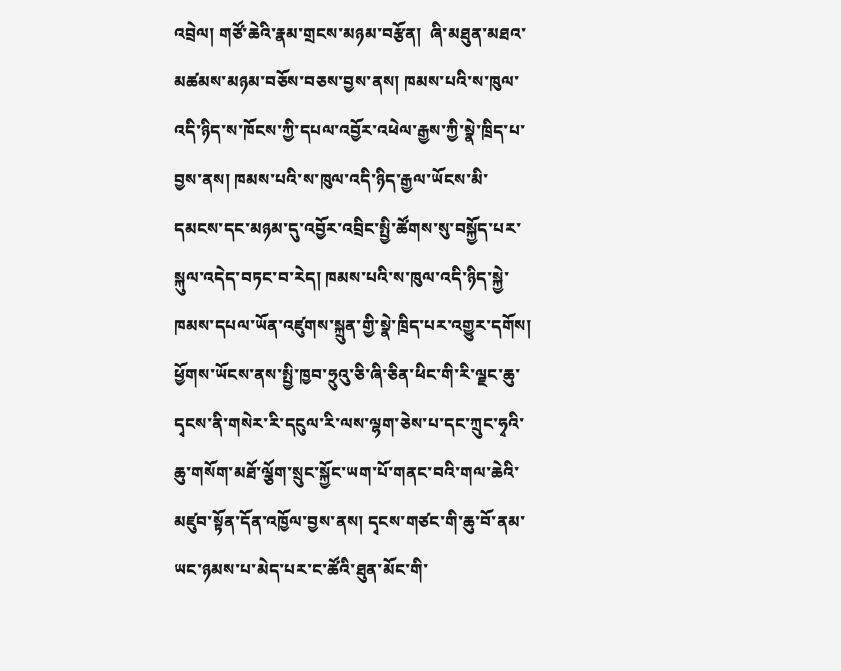འབྲེལ། གཙོ་ཆེའི་རྣམ་གྲངས་མཉམ་བརྩོན།  ཞི་མཐུན་མཐའ་མཚམས་མཉམ་བཅོས་བཅས་བྱས་ནས། ཁམས་པའི་ས་ཁུལ་འདི་ཉིད་ས་ཁོངས་ཀྱི་དཔལ་འབྱོར་འཕེལ་རྒྱས་ཀྱི་སྣེ་ཁྲིད་པ་བྱས་ནས། ཁམས་པའི་ས་ཁུལ་འདི་ཉིད་རྒྱལ་ཡོངས་མི་དམངས་དང་མཉམ་དུ་འབྱོར་འབྲིང་སྤྱི་ཚོགས་སུ་བསྐྱོད་པར་སྐུལ་འདེད་བཏང་བ་རེད། ཁམས་པའི་ས་ཁུལ་འདི་ཉིད་སྐྱེ་ཁམས་དཔལ་ཡོན་འཛུགས་སྐྲུན་གྱི་སྣེ་ཁྲིད་པར་འགྱུར་དགོས། ཕྱོགས་ཡོངས་ནས་སྤྱི་ཁྱབ་ཧྲུའུ་ཅི་ཞི་ཅིན་ཕིང་གི་རི་ལྗང་ཆུ་དྭངས་ནི་གསེར་རི་དངུལ་རི་ལས་ལྷག་ཅེས་པ་དང་ཀྲུང་ཧྭའི་ཆུ་གསོག་མཐོ་ལྕོག་སྲུང་སྐྱོང་ཡག་པོ་གནང་བའི་གལ་ཆེའི་མཛུབ་སྟོན་དོན་འཁྱོལ་བྱས་ནས། དྭངས་གཙང་གི་ཆུ་བོ་ནམ་ཡང་ཉམས་པ་མེད་པར་ང་ཚོའི་ཐུན་མོང་གི་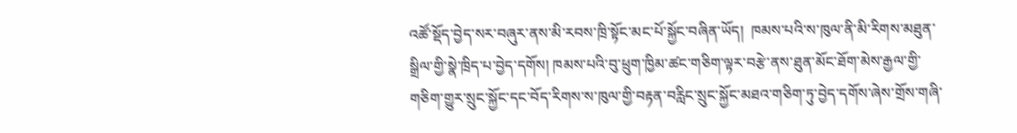འཚོ་སྡོད་བྱེད་སར་བཞུར་ནས་མི་རབས་ཁྲི་སྟོང་མང་པོ་སྐྱོང་བཞིན་ཡོད།  ཁམས་པའི་ས་ཁུལ་ནི་མི་རིགས་མཐུན་སྒྲིལ་གྱི་སྣེ་ཁྲིད་པ་བྱེད་དགོས། ཁམས་པའི་བུ་ཕྲུག་ཁྱིམ་ཚང་གཅིག་ལྟར་བརྩེ་ནས་ཐུན་མོང་ཐོག་མེས་རྒྱལ་གྱི་གཅིག་གྱུར་སྲུང་སྐྱོང་དང་བོད་རིགས་ས་ཁུལ་གྱི་བརྟན་བརླིང་སྲུང་སྐྱོང་མཐའ་གཅིག་ཏུ་བྱེད་དགོས་ཞེས་གྲོས་གཞི་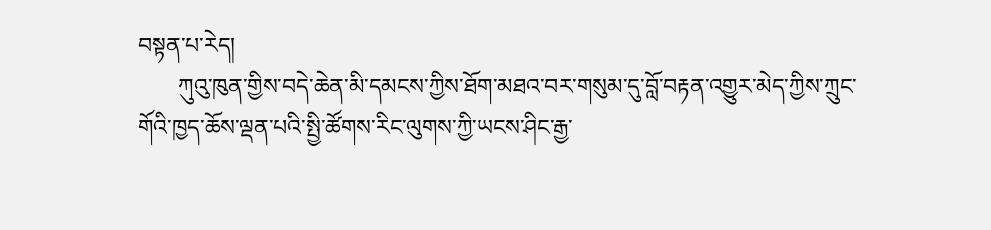བསྟན་པ་རེད།
       ཀུའུ་ཁུན་གྱིས་བདེ་ཆེན་མི་དམངས་ཀྱིས་ཐོག་མཐའ་བར་གསུམ་དུ་བློ་བརྟན་འགྱུར་མེད་ཀྱིས་ཀྲུང་གོའི་ཁྱད་ཆོས་ལྡན་པའི་སྤྱི་ཚོགས་རིང་ལུགས་ཀྱི་ཡངས་ཤིང་རྒྱ་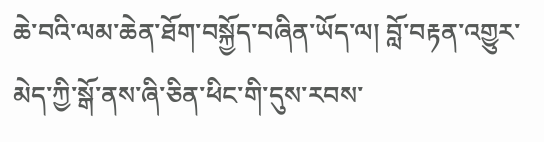ཆེ་བའི་ལམ་ཆེན་ཐོག་བསྐྱོད་བཞིན་ཡོད་ལ། བློ་བརྟན་འགྱུར་མེད་ཀྱི་སྒོ་ནས་ཞི་ཅིན་ཕིང་གི་དུས་རབས་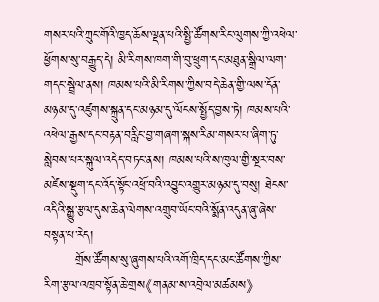གསར་པའི་ཀྲུང་གོའི་ཁྱད་ཆོས་ལྡན་པའི་སྤྱི་ཚོགས་རིང་ལུགས་ཀྱི་འཕེལ་ཕྱོགས་སུ་བརྒྱུད་དེ། མི་རིགས་ཁག་གི་བུ་ཕྲུག་དང་མཐུན་སྒྲིལ་ལག་གདང་སྦྲེལ་ནས། ཁམས་པའི་མི་རིགས་ཀྱིས་བདེ་ཆེན་གྱི་ལས་དོན་མཉམ་དུ་འཛུགས་སྐྲུན་དང་མཉམ་དུ་ལོངས་སྤྱོད་བྱས་ཏེ། ཁམས་པའི་འཕེལ་རྒྱས་དང་བརྟན་བརླིང་བྱ་གཞག་སྐས་རིམ་གསར་པ་ཞིག་ཏུ་སླེབས་པར་སྐུལ་འདེད་བཏང་ནས། ཁམས་པའི་ས་ཁུལ་གྱི་སྔར་བས་མཛེས་སྡུག་དང་འོད་སྟོང་འཕྲོ་བའི་འབྱུང་འགྱུར་མཉམ་དུ་བསུ། ཐེངས་འདིའི་སྒྱུ་རྩལ་དུས་ཆེན་ལེགས་འགྲུབ་ཡོང་བའི་སྨོན་འདུན་ཞུ་ཞེས་བསྟན་པ་རེད།
       གྲོས་ཚོགས་སུ་ཞུགས་པའི་འགོ་ཁྲིད་དང་མང་ཚོགས་ཀྱིས་རིག་རྩལ་འཁྲབ་སྟོན་ཆེ་གྲས《གནམ་ས་འབྲེལ་མཚམས》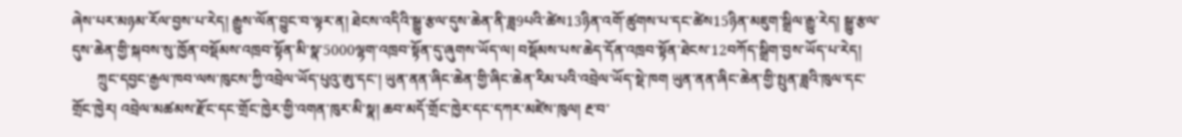ཞེས་པར་མཉམ་རོལ་བྱས་པ་རེད། རྒྱུས་ལོན་བྱུང་བ་ལྟར་ན། ཐེངས་འདིའི་སྒྱུ་རྩལ་དུས་ཆེན་ནི་ཟླ9པའི་ཚེས13ཉིན་འགོ་ཚུགས་པ་དང་ཚེས15ཉིན་མཇུག་སྒྲིལ་རྒྱུ་རེད། སྒྱུ་རྩལ་དུས་ཆེན་གྱི་སྐབས་སུ་ཁྱོན་བསྡོམས་འཁྲབ་སྟོན་མི་སྣ་5000ལྷག་འཁྲབ་སྟོན་དུ་ཞུགས་ཡོད་ལ། བསྡོམས་པས་ཆེད་དོན་འཁྲབ་སྟོན་ཐེངས་12བཀོད་སྒྲིག་བྱས་ཡོད་པ་རེད།
       ཀྲུང་དབྱང་རྒྱལ་ཁབ་ལས་ཁུངས་ཀྱི་འབྲེལ་ཡོད་པུའུ་ཨུ་དང་། ཡུན་ནན་ཞིང་ཆེན་གྱི་ཞིང་ཆེན་རིམ་པའི་འབྲེལ་ཡོད་སྡེ་ཁག ཡུན་ནན་ཞིང་ཆེན་གྱི་སྤུན་ཟླའི་ཁུལ་དང་གྲོང་ཁྱེར། འབྲེལ་མཚམས་རྫོང་དང་གྲོང་ཁྱེར་གྱི་འགན་ཁུར་མི་སྣ། ཆབ་མདོ་གྲོང་ཁྱེར་དང་དཀར་མཛེས་ཁུལ། རྔ་བ་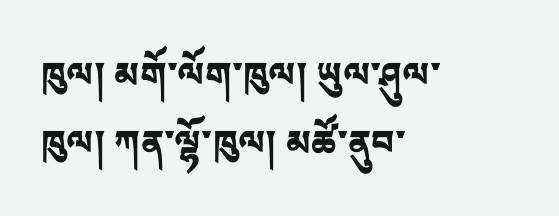ཁུལ། མགོ་ལོག་ཁུལ། ཡུལ་ཤུལ་ཁུལ། ཀན་ལྷོ་ཁུལ། མཚོ་ནུབ་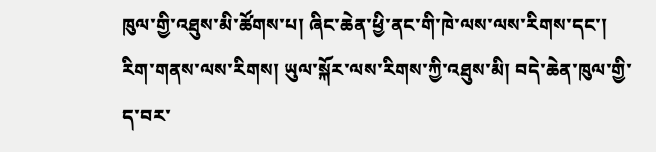ཁུལ་གྱི་འཐུས་མི་ཚོགས་པ། ཞིང་ཆེན་ཕྱི་ནང་གི་ཁེ་ལས་ལས་རིགས་དང་། རིག་གནས་ལས་རིགས། ཡུལ་སྐོར་ལས་རིགས་ཀྱི་འཐུས་མི། བདེ་ཆེན་ཁུལ་གྱི་ད་བར་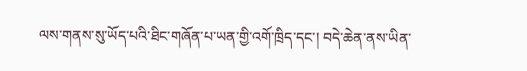ལས་གནས་སུ་ཡོད་པའི་ཐིང་གཞོན་པ་ཡན་གྱི་འགོ་ཁྲིད་དང་། བདེ་ཆེན་ནས་ཡིན་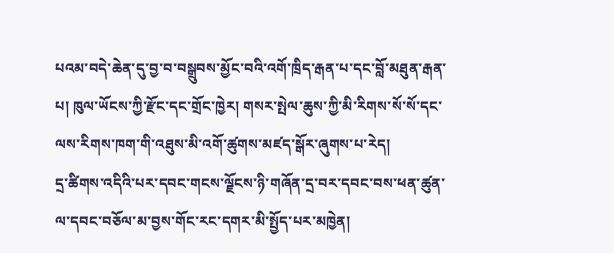པའམ་བདེ་ཆེན་དུ་བྱ་བ་བསྒྲུབས་མྱོང་བའི་འགོ་ཁྲིད་རྒན་པ་དང་བློ་མཐུན་རྒན་པ། ཁུལ་ཡོངས་ཀྱི་རྫོང་དང་གྲོང་ཁྱེར། གསར་སྤེལ་ཆུས་ཀྱི་མི་རིགས་སོ་སོ་དང་ལས་རིགས་ཁག་གི་འཐུས་མི་འགོ་ཚུགས་མཛད་སྒོར་ཞུགས་པ་རེད།
དྲ་ཚིགས་འདིའི་པར་དབང་གངས་ལྗོངས་ཉི་གཞོན་དྲ་བར་དབང་བས་ཕན་ཚུན་ལ་དབང་བཅོལ་མ་བྱས་གོང་རང་དགར་མི་སྤྱོད་པར་མཁྱེན།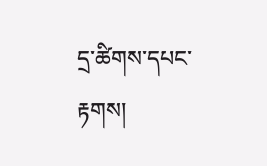དྲ་ཚིགས་དཔང་རྟགས།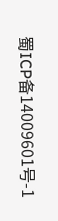蜀ICP备14009601号-1